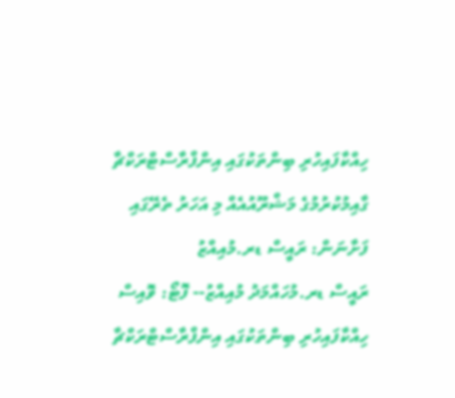ހިއްކާފައިހުރި ބިންތަކުގައި އިންފްރާސްޓްރަކްޗާ ގާއިމުކުރުމުގެ މަޝްރޫއުއެއް މި އަހަރު ތެރޭގައި ފަށާނަން: ރައީސް ޑރ.މުއިއްޒު
ރައީސް ޑރ.މުހައްމަދު މުއިއްޒު-- ފޮޓޯ: ވޮއިސް
ހިއްކާފައިހުރި ބިންތަކުގައި އިންފްރާސްޓްރަކްޗާ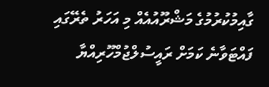ގާއިމުކުރުމުގެ މަޝްރޫއުއެއް މި އަހަރު ތެރޭގައި ފައްޓަވާނެ ކަމަށް ރައީސުލްޖުމްހޫރިއްޔާ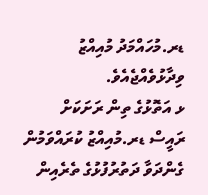ޑރ.މުހައްމަދު މުއިއްޒު ވިދާޅުވެއްޖެއެވެ.
ޅ އަތޮޅުގެ ތިން ރަށަކަށް ރައީސް ޑރ.މުއިއްޒު ކުރައްވަމުން ގެންދަވާ ދަތުރުފުޅުގެ ތެރެއިން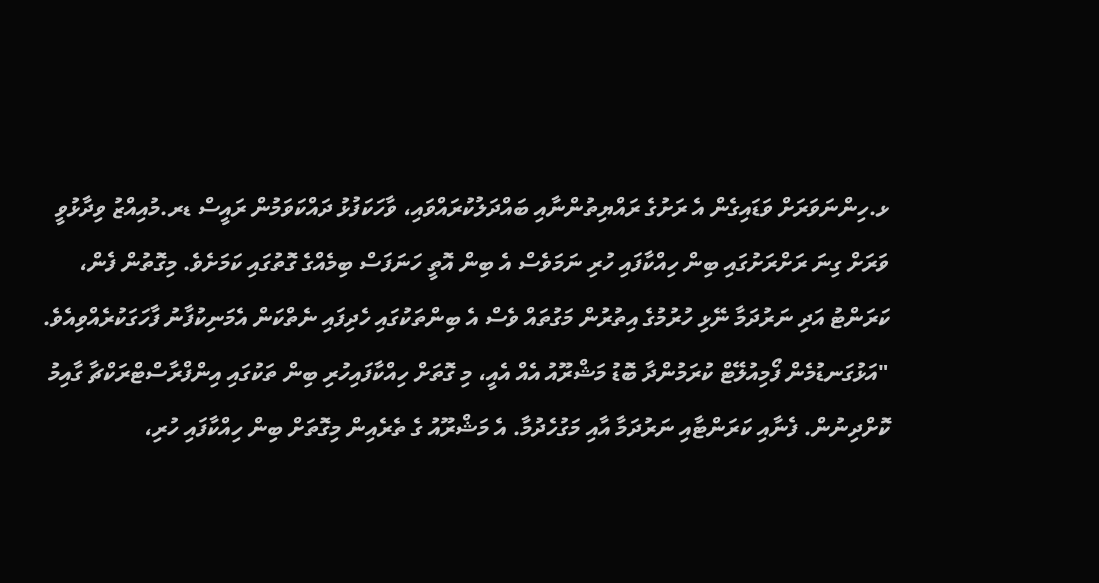ޅ.ހިންނަވަރަށް ވަޑައިގެން އެ ރަށުގެ ރައްޔިތުންނާއި ބައްދަލުކުރައްވައި، ވާހަކަފުޅު ދައްކަވަމުން ރައީސް ޑރ.މުއިއްޒު ވިދާޅުވީ ވަރަށް ގިނަ ރަށްރަށުގައި ބިން ހިއްކާފައި ހުރި ނަމަވެސް އެ ބިން އޮތީ ހަނަފަސް ބިމެއްގެ ގޮތުގައި ކަމަށެވެ. މިގޮތުން ފެން، ކަރަންޓު އަދި ނަރުދަމާ ނޭޅި ހުރުމުގެ އިތުރުން މަގުތައް ވެސް އެ ބިންތަކުގައި ހެދިފައި ނެތްކަން އެމަނިކުފާނު ފާހަގަކުރެއްވިއެވެ.
"އަޅުގަނޑުމެން ފޯމިއުލޭޓް ކުރަމުންދާ ބޮޑު މަޝްރޫއު އެއް އެއީ، މި ގޮތަށް ހިއްކާފައިހުރި ބިން ތަކުގައި އިންފްރާސްޓްރަކްޗާ ގާއިމު ކޮށްދިނުން. ފެނާއި ކަރަންޓާއި ނަރުދަމާ އާއި މަގުހެދުމާ. އެ މަޝްރޫއު ގެ ތެރެއިން މިގޮތަށް ބިން ހިއްކާފައި ހުރި،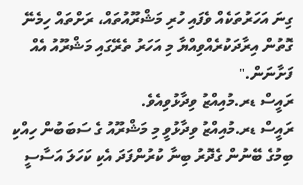ގިނަ އަހަރުތަކެއް ވެފައި ހުރި މަޝްރޫއުތައް، ރަށްތައް ހިމެނޭ ގޮތުން އިރާދަކުރެއްވިއްޔާ މި އަހަރު ތެރޭގައި މަޝްރޫއު އެއް ފަށާނަން."
ރައީސް ޑރ.މުއިއްޒު ވިދާޅުވިއެވެ.
ރައީސް ޑރ.މުއިއްޒު ވިދާޅުވީ މި މަޝްރޫއު ގެ ސަބަބުން ހިއްކި ބިމުގެ ބޭނުން ގެދޮރު ބިނާ ކުރުންފަދަ އެކި ކަހަލަ އަސާސީ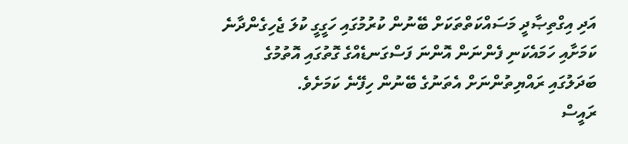އަދި އިގްތިޞާދީ މަސައްކަތްތަކަށް ބޭނުން ކުރުމުގައި ހަގީގީ ކުލަ ޖެހިގެންދާނެ ކަމަށާއި ހަމައެކަނި ފެންނަން އޮންނަ ފަސްގަނޑެއްގެ ގޮތުގައި އޮތުމުގެ ބަދަލުގައި ރައްޔިތުންނަށް އެތަނުގެ ބޭނުން ހިފޭނެ ކަމަށެވެ.
ރައީސް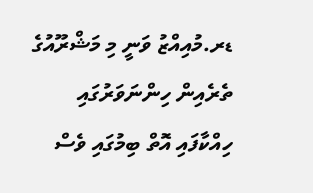ޑރ.މުއިއްޒު ވަނީ މި މަޝްރޫއުގެ ތެރެއިން ހިންނަވަރުގައި ހިއްކާފައި އޮތް ބިމުގައި ވެސް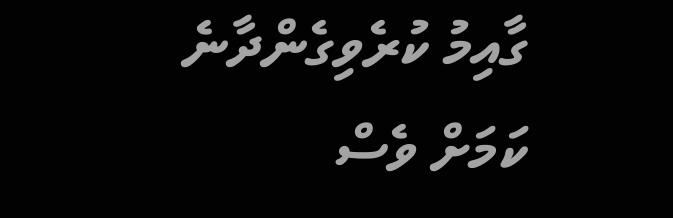ގާއިމު ކުރެވިގެންދާނެ ކަމަށް ވެސް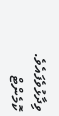ވިދާޅުވެފައެވެ.
ކޮމެންޓް